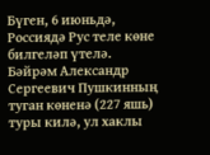Бүген, 6 июньдә, Россиядә Рус теле көне билгеләп үтелә. Бәйрәм Александр Сергеевич Пушкинның туган көненә (227 яшь) туры килә, ул хаклы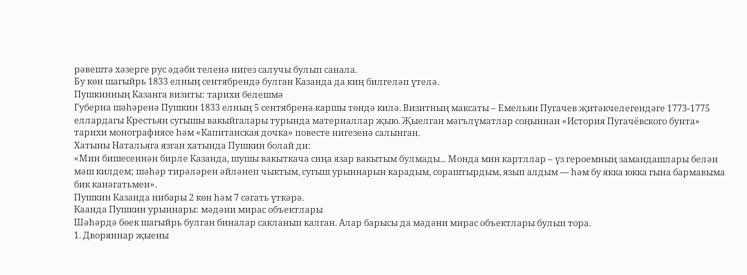рәвештә хәзерге рус әдәби теленә нигез салучы булып санала.
Бу көн шагыйрь 1833 елның сентябрендә булган Казанда да киң билгеләп үтелә.
Пушкинның Казанга визиты: тарихи белешмә
Губерна шәһәренә Пушкин 1833 елның 5 сентябренә каршы төндә килә. Визитның максаты – Емельян Пугачев җитәкчелегендәге 1773-1775 еллардагы Крестьян сугышы вакыйгалары турында материаллар җыю. Җыелган мәгълүматлар соңыннан «История Пугачёвского бунта» тарихи монографиясе һәм «Капитанская дочка» повесте нигезенә салынган.
Хатыны Натальяга язган хатында Пушкин болай ди:
«Мин бишесеннән бирле Казанда, шушы вакыткача сиңа язар вакытым булмады... Монда мин картллар – үз героемның замандашлары белән мәш килдем; шәһәр тирәләрен әйләнеп чыктым, сугыш урыннарын карадым, сораштырдым, язып алдым — һәм бу якка юкка гына бармавыма бик канәгатьмен».
Пушкин Казанда нибары 2 көн һәм 7 сәгать үткәрә.
Каанда Пушкин урыннары: мәдәни мирас объектлары
Шәһәрдә бөек шагыйрь булган биналар сакланып калган. Алар барысы да мәдәни мирас объектлары булып тора.
1. Дворяннар җыены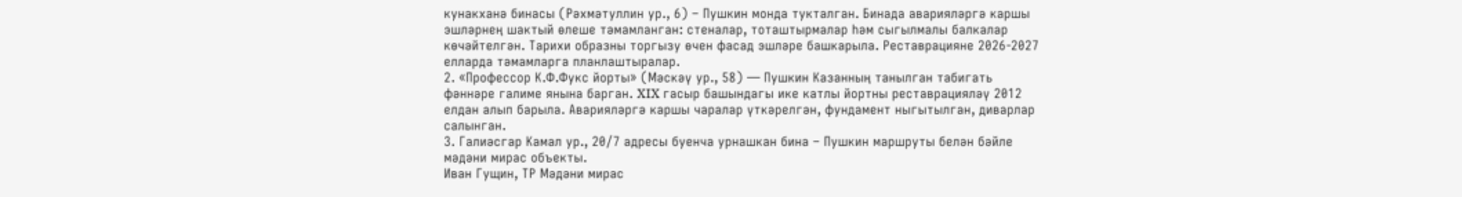кунакханә бинасы (Рәхмәтуллин ур., 6) – Пушкин монда тукталган. Бинада аварияләргә каршы эшләрнең шактый өлеше тәмамланган: стеналар, тоташтырмалар һәм сыгылмалы балкалар көчәйтелгән. Тарихи образны торгызу өчен фасад эшләре башкарыла. Реставрацияне 2026-2027 елларда тәмамларга планлаштыралар.
2. «Профессор К.Ф.Фукс йорты» (Мәскәү ур., 58) — Пушкин Казанның танылган табигать фәннәре галиме янына барган. XIX гасыр башындагы ике катлы йортны реставрацияләү 2012 елдан алып барыла. Аварияләргә каршы чаралар үткәрелгән, фундамент ныгытылган, диварлар салынган.
3. Галиәсгар Камал ур., 20/7 адресы буенча урнашкан бина – Пушкин маршруты белән бәйле мәдәни мирас объекты.
Иван Гущин, ТР Мәдәни мирас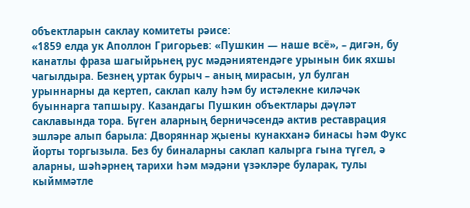объектларын саклау комитеты рәисе:
«1859 елда ук Аполлон Григорьев: «Пушкин — наше всё», – дигән, бу канатлы фраза шагыйрьнең рус мәдәниятендәге урынын бик яхшы чагылдыра. Безнең уртак бурыч – аның мирасын, ул булган урыннарны да кертеп, саклап калу һәм бу истәлекне киләчәк буыннарга тапшыру. Казандагы Пушкин объектлары дәүләт саклавында тора. Бүген аларның берничәсендә актив реставрация эшләре алып барыла: Дворяннар җыены кунакханә бинасы һәм Фукс йорты торгызыла. Без бу биналарны саклап калырга гына түгел, ә аларны, шәһәрнең тарихи һәм мәдәни үзәкләре буларак, тулы кыйммәтле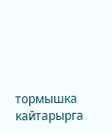тормышка кайтарырга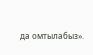да омтылабыз».